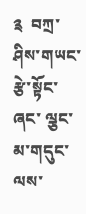༉  བཀྲ་ཤིས་གཡང་རྩེ་སྟོང་ཞང་ ལྕང་མ་གདུང་ལས་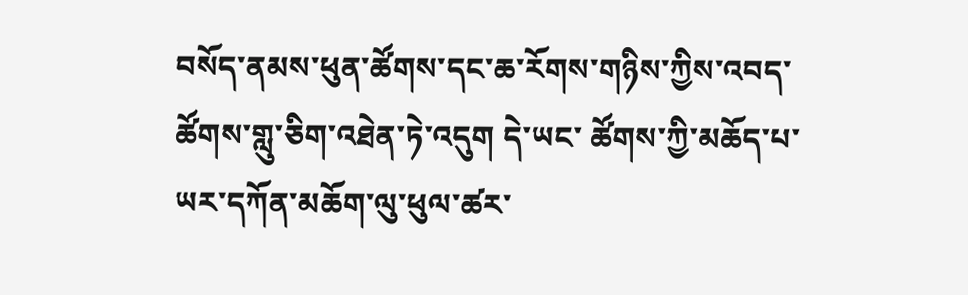བསོད་ནམས་ཕུན་ཚོགས་དང་ཆ་རོགས་གཉིས་ཀྱིས་འབད་ ཚོགས་གླུ་ཅིག་འཐེན་ཏེ་འདུག དེ་ཡང་ ཚོགས་ཀྱི་མཆོད་པ་ཡར་དཀོན་མཆོག་ལུ་ཕུལ་ཚར་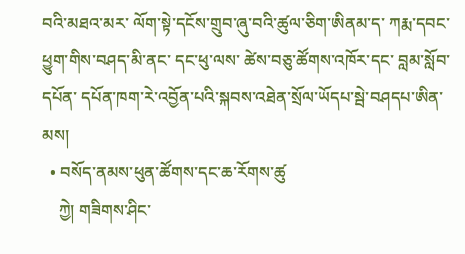བའི་མཐའ་མར་ ལོག་སྟེ་དངོས་གྲུབ་ཞུ་བའི་ཚུལ་ཅིག་ཨིནམ་ད་ ཀརྨ་དབང་ཕྱུག་གིས་བཤད་མི་ནང་ དང་ཕུ་ལས་ ཚེས་བཅུ་ཚོགས་འཁོར་དང་ བླམ་སློབ་དཔོན་ དཔོན་ཁག་རེ་འབྱོན་པའི་སྐབས་འཐེན་སྲོལ་ཡོདཔ་སྦེ་བཤདཔ་ཨིན་མས།
  • བསོད་ནམས་ཕུན་ཚོགས་དང་ཆ་རོགས་ཚུ
    ཀྱེ། གཟིགས་ཤིང་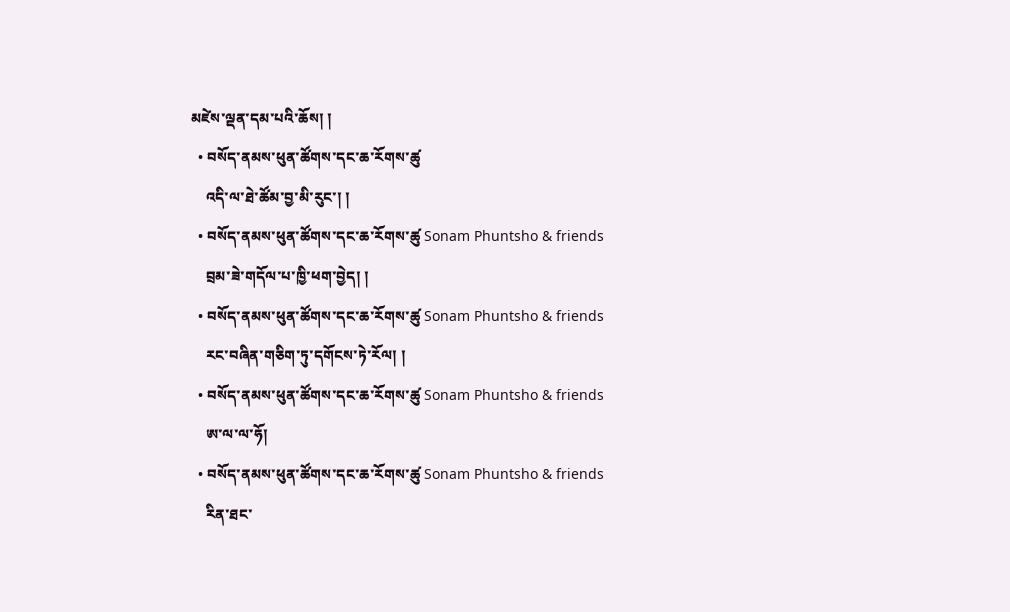མཛེས་ལྡན་དམ་པའི་ཆོས། །
  • བསོད་ནམས་ཕུན་ཚོགས་དང་ཆ་རོགས་ཚུ
    འདི་ལ་ཐེ་ཚོམ་བྱ་མི་རུང་། །
  • བསོད་ནམས་ཕུན་ཚོགས་དང་ཆ་རོགས་ཚུ Sonam Phuntsho & friends
    བྲམ་ཟེ་གདོལ་པ་ཁྱི་ཕག་བྱེད། །
  • བསོད་ནམས་ཕུན་ཚོགས་དང་ཆ་རོགས་ཚུ Sonam Phuntsho & friends
    རང་བཞིན་གཅིག་ཏུ་དགོངས་ཏེ་རོལ། །
  • བསོད་ནམས་ཕུན་ཚོགས་དང་ཆ་རོགས་ཚུ Sonam Phuntsho & friends
    ཨ་ལ་ལ་ཧོ།
  • བསོད་ནམས་ཕུན་ཚོགས་དང་ཆ་རོགས་ཚུ Sonam Phuntsho & friends
    རིན་ཐང་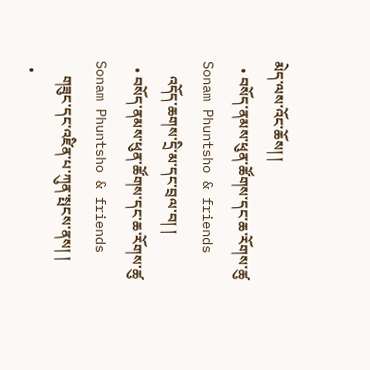མེད་ལས་འོང་ཆོས། །
  • བསོད་ནམས་ཕུན་ཚོགས་དང་ཆ་རོགས་ཚུ Sonam Phuntsho & friends
    འདོད་ཆགས་དྲི་མ་དང་བྲལ་བ། །
  • བསོད་ནམས་ཕུན་ཚོགས་དང་ཆ་རོགས་ཚུ Sonam Phuntsho & friends
    གཟུང་དང་འཛིན་པ་ཀུན་སྤངས་ནས། །
  •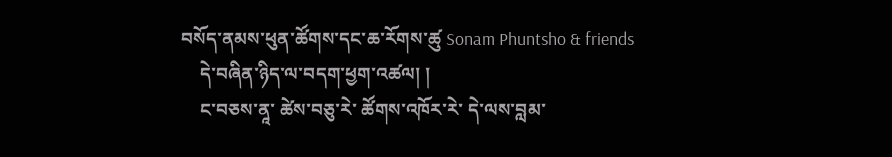བསོད་ནམས་ཕུན་ཚོགས་དང་ཆ་རོགས་ཚུ Sonam Phuntsho & friends
    དེ་བཞིན་ཉིད་ལ་བདག་ཕྱག་འཚལ། །
    ང་བཅས་ནཱ་ ཚེས་བཅུ་རེ་ ཚོགས་འཁོར་རེ་ དེ་ལས་བླམ་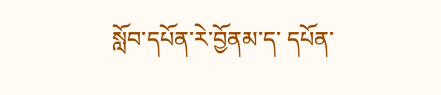སློབ་དཔོན་རེ་བྱོནམ་ད་ དཔོན་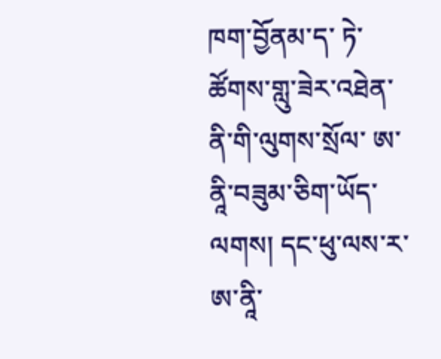ཁག་བྱོནམ་ད་ ཏེ་ཚོགས་གླུ་ཟེར་འཐེན་ནི་གི་ལུགས་སྲོལ་ ཨ་ནཱི་བཟུམ་ཅིག་ཡོད་ལགས། དང་ཕུ་ལས་ར་ ཨ་ནཱི་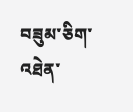བཟུམ་ཅིག་འཐེན་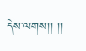དེས་ལགས།། །།